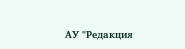АУ "Редакция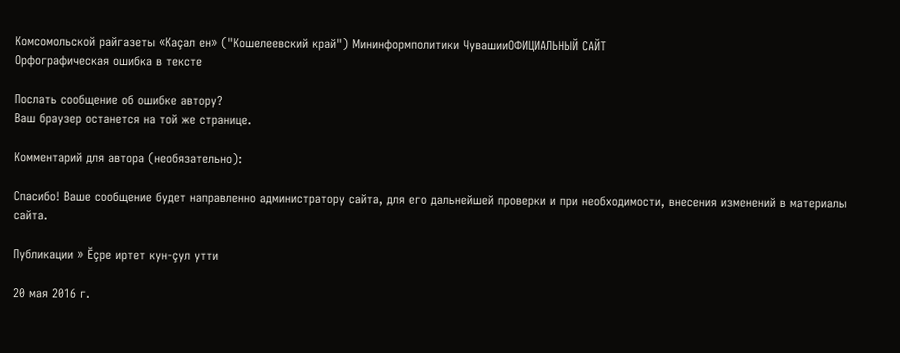Комсомольской райгазеты «Каçал ен» ("Кошелеевский край") Мининформполитики ЧувашииОФИЦИАЛЬНЫЙ САЙТ
Орфографическая ошибка в тексте

Послать сообщение об ошибке автору?
Ваш браузер останется на той же странице.

Комментарий для автора (необязательно):

Спасибо! Ваше сообщение будет направленно администратору сайта, для его дальнейшей проверки и при необходимости, внесения изменений в материалы сайта.

Публикации » Ĕçре иртет кун-çул утти

20 мая 2016 г.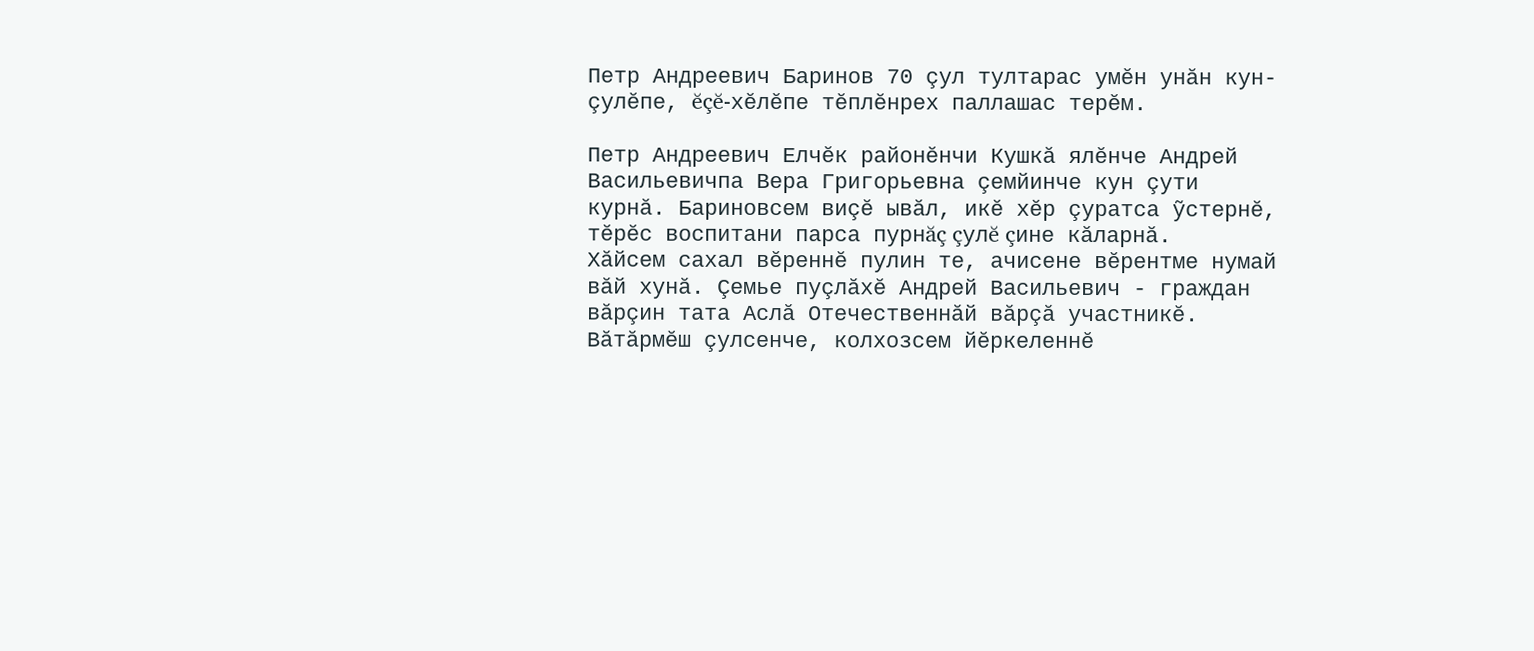Петр Андреевич Баринов 70 çул тултарас умĕн унăн кун-çулĕпе, ĕçĕ-хĕлĕпе тĕплĕнрех паллашас терĕм.

Петр Андреевич Елчĕк районĕнчи Кушкă ялĕнче Андрей Васильевичпа Вера Григорьевна çемйинче кун çути курнă. Бариновсем виçĕ ывăл, икĕ хĕр çуратса ỹстернĕ, тĕрĕс воспитани парса пурнăç çулĕ çине кăларнă. Хăйсем сахал вĕреннĕ пулин те, ачисене вĕрентме нумай вăй хунă. Çемье пуçлăхĕ Андрей Васильевич - граждан вăрçин тата Аслă Отечественнăй вăрçă участникĕ. Вăтăрмĕш çулсенче, колхозсем йĕркеленнĕ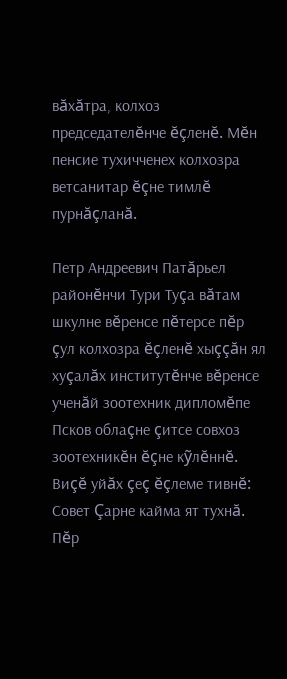вăхăтра, колхоз председателĕнче ĕçленĕ. Мĕн пенсие тухичченех колхозра ветсанитар ĕçне тимлĕ пурнăçланă.

Петр Андреевич Патăрьел районĕнчи Тури Туçа вăтам шкулне вĕренсе пĕтерсе пĕр çул колхозра ĕçленĕ хыççăн ял хуçалăх институтĕнче вĕренсе ученăй зоотехник дипломĕпе Псков облаçне çитсе совхоз зоотехникĕн ĕçне кỹлĕннĕ. Виçĕ уйăх çеç ĕçлеме тивнĕ: Совет Çарне кайма ят тухнă. Пĕр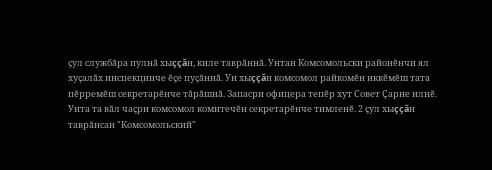çул службăра пулнă хыççăн, киле таврăннă. Унтан Комсомольски районĕнчи ял хуçалăх инспекцинче ĕçе пуçăннă. Ун хыççăн комсомол райкомĕн иккĕмĕш тата пĕрремĕш секретарĕнче тăрăшнă. Запасри офицера тепĕр хут Совет Çарне илнĕ. Унта та вăл чаçри комсомол комитечĕн секретарĕнче тимленĕ. 2 çул хыççăн таврăнсан "Комсомольский"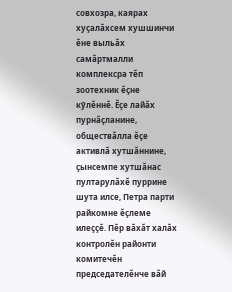совхозра, каярах хуçалăхсем хушшинчи ĕне выльăх самăртмалли комплексра тĕп зоотехник ĕçне кỹлĕннĕ. Ĕçе лайăх пурнăçланине, обществăлла ĕçе активлă хутшăннине, çынсемпе хутшăнас пултарулăхĕ пуррине шута илсе, Петра парти райкомне ĕçлеме илеççĕ. Пĕр вăхăт халăх контролĕн районти комитечĕн председателĕнче вăй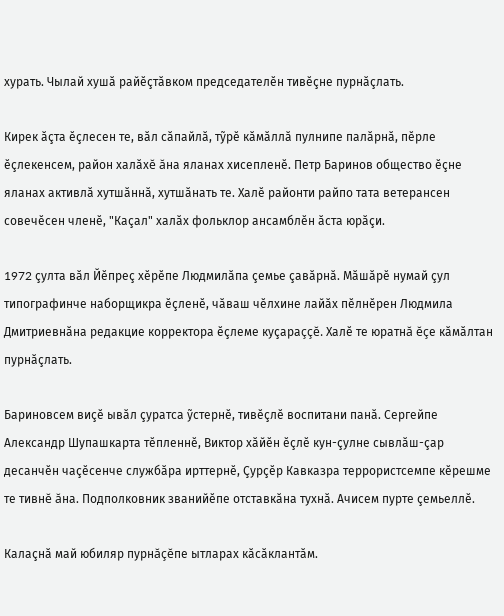хурать. Чылай хушă райĕçтăвком председателĕн тивĕçне пурнăçлать.

Кирек ăçта ĕçлесен те, вăл сăпайлă, тỹрĕ кăмăллă пулнипе палăрнă, пĕрле ĕçлекенсем, район халăхĕ ăна яланах хисепленĕ. Петр Баринов общество ĕçне яланах активлă хутшăннă, хутшăнать те. Халĕ районти райпо тата ветерансен совечĕсен членĕ, "Каçал" халăх фольклор ансамблĕн ăста юрăçи.

1972 çулта вăл Йĕпреç хĕрĕпе Людмилăпа çемье çавăрнă. Мăшăрĕ нумай çул типографинче наборщикра ĕçленĕ, чăваш чĕлхине лайăх пĕлнĕрен Людмила Дмитриевнăна редакцие корректора ĕçлеме куçараççĕ. Халĕ те юратнă ĕçе кăмăлтан пурнăçлать.

Бариновсем виçĕ ывăл çуратса ỹстернĕ, тивĕçлĕ воспитани панă. Сергейпе Александр Шупашкарта тĕпленнĕ, Виктор хăйĕн ĕçлĕ кун-çулне сывлăш-çар десанчĕн чаçĕсенче службăра ирттернĕ, Çурçĕр Кавказра террористсемпе кĕрешме те тивнĕ ăна. Подполковник званийĕпе отставкăна тухнă. Ачисем пурте çемьеллĕ.

Калаçнă май юбиляр пурнăçĕпе ытларах кăсăклантăм.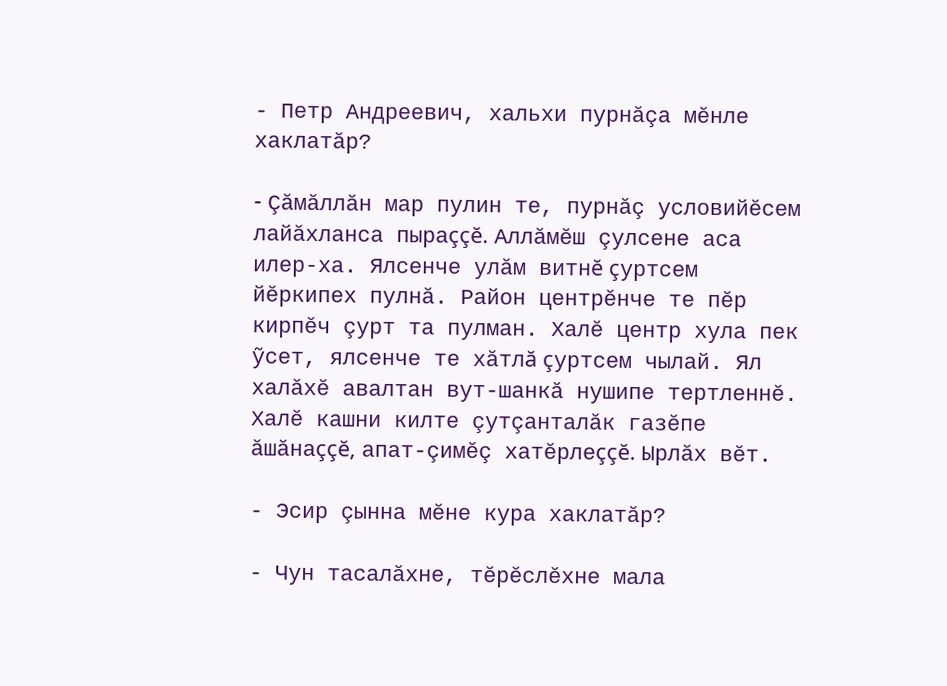- Петр Андреевич, хальхи пурнăçа мĕнле хаклатăр?

- Çăмăллăн мар пулин те, пурнăç условийĕсем лайăхланса пыраççĕ. Аллăмĕш çулсене аса илер-ха. Ялсенче улăм витнĕ çуртсем йĕркипех пулнă. Район центрĕнче те пĕр кирпĕч çурт та пулман. Халĕ центр хула пек ỹсет, ялсенче те хăтлă çуртсем чылай. Ял халăхĕ авалтан вут-шанкă нушипе тертленнĕ. Халĕ кашни килте çутçанталăк газĕпе ăшăнаççĕ, апат-çимĕç хатĕрлеççĕ. Ырлăх вĕт.

- Эсир çынна мĕне кура хаклатăр?

- Чун тасалăхне, тĕрĕслĕхне мала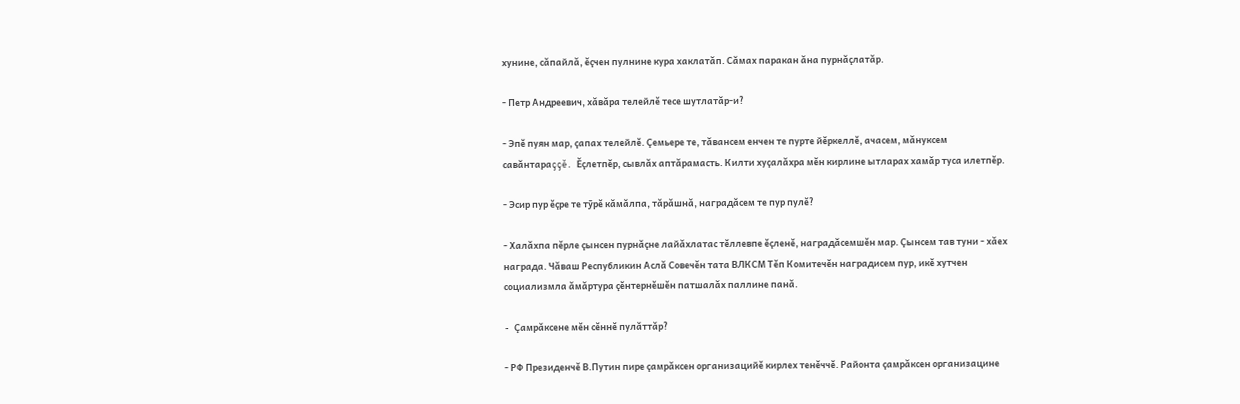хунине, сăпайлă, ĕçчен пулнине кура хаклатăп. Сăмах паракан ăна пурнăçлатăр.

- Петр Андреевич, хăвăра телейлĕ тесе шутлатăр-и?

- Эпĕ пуян мар, çапах телейлĕ. Çемьере те, тăвансем енчен те пурте йĕркеллĕ, ачасем, мăнуксем савăнтараççĕ. Ĕçлетпĕр, сывлăх аптăрамасть. Килти хуçалăхра мĕн кирлине ытларах хамăр туса илетпĕр.

- Эсир пур ĕçре те тỹрĕ кăмăлпа, тăрăшнă, наградăсем те пур пулĕ?

- Халăхпа пĕрле çынсен пурнăçне лайăхлатас тĕллевпе ĕçленĕ, наградăсемшĕн мар. Çынсем тав туни - хăех награда. Чăваш Республикин Аслă Совечĕн тата ВЛКСМ Тĕп Комитечĕн наградисем пур, икĕ хутчен социализмла ăмăртура çĕнтернĕшĕн патшалăх паллине панă.

- Çамрăксене мĕн сĕннĕ пулăттăр?

- РФ Президенчĕ В.Путин пире çамрăксен организацийĕ кирлех тенĕччĕ. Районта çамрăксен организацине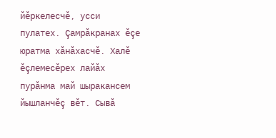йĕркелесчĕ, усси пулатех. Çамрăкранах ĕçе юратма хăнăхасчĕ. Халĕ ĕçлемесĕрех лайăх пурăнма май шыракансем йышланчĕç вĕт. Сывă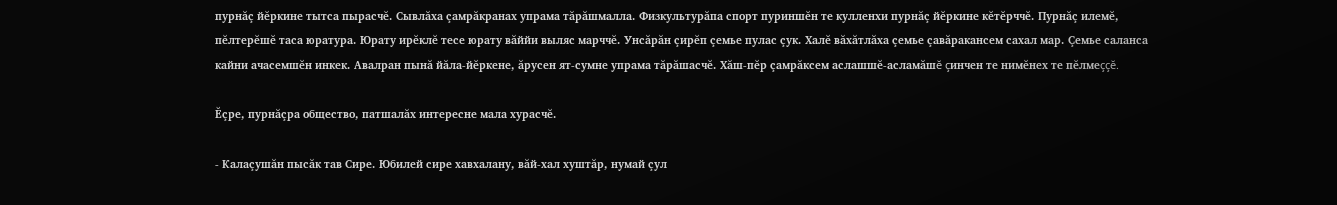пурнăç йĕркине тытса пырасчĕ. Сывлăха çамрăкранах упрама тăрăшмалла. Физкультурăпа спорт пуриншĕн те кулленхи пурнăç йĕркине кĕтĕрччĕ. Пурнăç илемĕ, пĕлтерĕшĕ таса юратура. Юрату ирĕклĕ тесе юрату вăййи выляс марччĕ. Унсăрăн çирĕп çемье пулас çук. Халĕ вăхăтлăха çемье çавăракансем сахал мар. Çемье саланса кайни ачасемшĕн инкек. Авалран пынă йăла-йĕркене, ăрусен ят-сумне упрама тăрăшасчĕ. Хăш-пĕр çамрăксем аслашшĕ-асламăшĕ çинчен те нимĕнех те пĕлмеççĕ.

Ĕçре, пурнăçра общество, патшалăх интересне мала хурасчĕ.

- Калаçушăн пысăк тав Сире. Юбилей сире хавхалану, вăй-хал хуштăр, нумай çул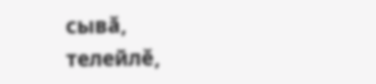сывă, телейлĕ,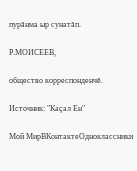пурăнма ыр сунатăп.

Р.МОИСЕЕВ,

общество корреспонденчĕ.

Источник: "Каçал Ен"

Мой МирВКонтактеОдноклассники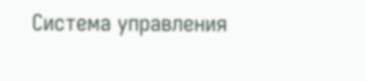Система управления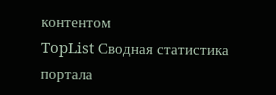контентом
TopList Сводная статистика портала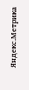Яндекс.Метрика